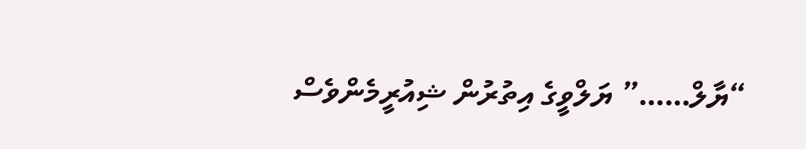“ޔާލް……” ޔަލްވީގެ އިތުރުން ޝިއުރީމެންވެސް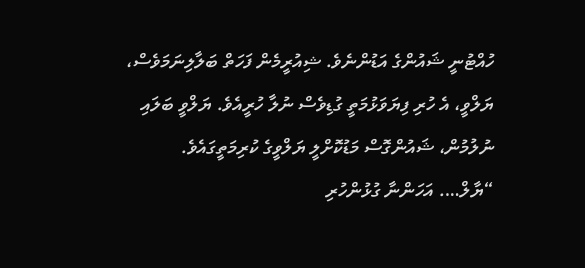ހުއްޓުނީ ޝައުންގެ އަޑުންނެވެ. ޝިއުރީމެން ފަހަތް ބަލާލިނަމަވެސް، ޔަލްވީ، އެ ހުރި ފިޔަވަޅުމަތީ ގުޑިވެސް ނުލާ ހުރީއެވެ. ޔަލްވީ ބަލައި ނުލުމުން، ޝައުންގޮސް މަޑުކޮށްލީ ޔަލްވީގެ ކުރިމަތީގައެވެ.
“ޔާލް…. އަހަންނާ ގުޅުންހުރި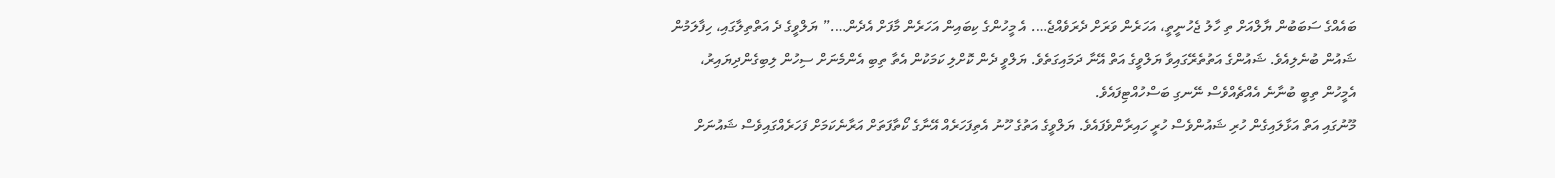ބައެއްގެ ސަބަބުން ޔާލްއަށް ތި ހާލު ޖެހުނީތީ، އަހަރެން ވަރަށް ދެރަވެއްޖެ…. އެ މީހުންގެ ކިބައިން އަހަރެން މާފަށް އެދެން….” ޔަލްވީގެ ދެ އަތްތިލާގައި، ހިފާލަމުން ޝައުން ބުނެލިއެވެ. ޝައުންގެ އަތުތެރޭގައިވާ ޔަލްވީގެ އަތް އޭނާ ދަމައިގަތެވެ. ޔަލްވީ ދެން ކޮށްލި ކަމަކުން އެތާ ތިބި އެންމެނަށް ސިހުން ލިބިގެންދިޔައިރު، އެމީހުން ތިބީ ބުނާނެ އެއްޗެއްވެސް ނޭނގި ބަސްހުއްޓިފައެވެ.
މޫނުގައި އަތް އަޅާލައިގެން ހުރި ޝައުންވެސް ހުރީ ހައިރާންވެފައެވެ. ޔަލްވީގެ އަތުގެ ހޫނު އެތިފަހަރެއް އޭނާގެ ކޯތާފަތަށް އަރާނެކަމަށް ފަހަރެއްގައިވެސް ޝައުނަށް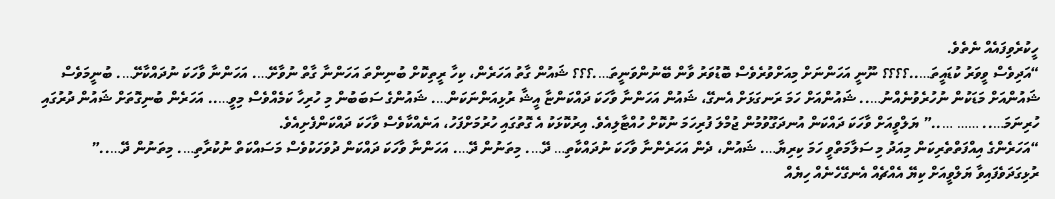ހީކުރެވިފައެއް ނެތެވެ.
“އަދިވެސް ވީވަރު ކުޑައީތަ…..؟؟؟؟ ނޫނީ އަހަންނަށް މިއަށްވުރެވެސް ބޮޑުވަރު ވާން ބޭނުންވަނީތަ….؟؟؟ ޝައުން ގާތު އަހަރެން، ކިހާ ރީތިކޮށް ބުނިންތަ އަހަންނާ ގާތް ނުވާށޭ…. އަހަންނާ ވާހަކަ ނުދައްކާށޭ…. ބުނީމަވެސް ޝައުންއަށް މަޑަކުން ނުހުރެވުނެއްނު….. ޝައުންއަށް ހަމަ ރަނގަޅަށް އެނގޭ، ޝައުން އަހަންނާ ވާހަކަ ދައްކަންޏާ އީޝާ ރުޅިއަންނަކަން…. ޝައުންގެ ސަބަބުން މި ހުރިހާ ކަމެއްވެސް މިވީ….. އަހަރެން ބުނިގޮތަށް ޝައުން ދުރުގައި ހުރިނަމަ….. …… …..” ޔަލްވީއަށް ވާހަކަ ދައްކަން އުނދަގޫވުމުން ޖުމްލަ ފުރިހަމަ ނުކޮށް ހުއްޓާލިއެވެ. އިރުކޮޅަކު އެ ގޮތުގައި ހުރުމަށްފަހު، އަނެއްކާވެސް ވާހަކަ ދައްކަންފެށިއެވެ.
“އަހަރެންގެ އިއްފަތްތެރިކަން މިއަދު މި ސަލާމަތްވީ ހަމަ ކިރިޔާ…. ޝައުން، ދެން އަހަރެންނާ ވާހަކަ ނުދައްކާތި… ދޭ…. މިތަނުން ދޭ…. އަހަންނާ ވާހަކަ ދައްކަން ދުވަހަކުވެސް މަސައްކަތް ނުކުރާތި…. މިތަނުން ދޭ…..” ރުޅިގަދަވެފައިވާ ޔަލްވީއަށް ކިޔޭ އެއްޗެއް އެނގޭހެނެއް ހިޔެއް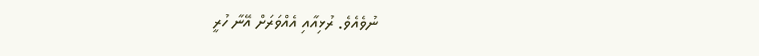ނުވެއެވެ. ރުޅިއާއި އެއްވަރަށް އޭނާ ހުރީ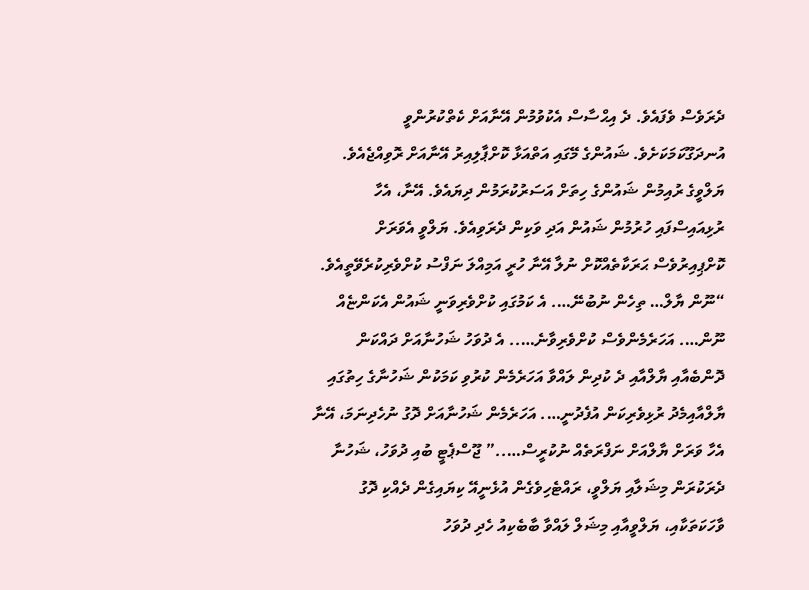ދެރަވެސް ވެފައެވެ. ދެ އިޙްސާސް އެކުވުމުން އޭނާއަށް ކެތްކުރުންވީ އުނދަގޫކަމަކަށެވެ. ޝައުންގެ މޭގައި އަތްއަޅާ ކޮށްޕާލިއިރު އޭނާއަށް ރޮވިއްޖެއެވެ. ޔަލްވީގެ ރުއިމުން ޝައުންގެ ހިތަށް އަސަރުކުރަމުން ދިޔައެވެ. އޭނާ، އެހާ ރުޅިއައިސްފައި ހުރުމުން ޝައުން އަދި ވަކިން ދެރަވިއެވެ. ޔަލްވީ އެވަރަށް ކޮށްޕިއިރުވެސް ޙަރަކާތެއްކޮށް ނުލާ އޭނާ ހުރީ އަމިއްލަ ނަފްސު ކުށްވެރިކުރެވޭތީއެވެ.
“ނޫން ޔާލް… ތިހެން ނުބުނޭ…. އެ ކަމުގައި ކުށްވެރިވަނީ ޝައުން އެކަންޏެއް ނޫން…. އަހަރެމެންވެސް ކުށްވެރިވާނެ….. އެ ދުވަހު ޝަހުނާއަށް ދައްކަން ދޮންބެއާއި ޔާލްއާއި ދެ ކުދިން ލައްވާ އަހަރެމެން ކުރުވި ކަމަކުން ޝަހުނާގެ ހިތުގައި ޔާލްއާއިމެދު ރުޅިވެރިކަން އުފެދުނީ…. އަހަރެމެން ޝަހުނާއަށް ދޮގު ނުހެދިނަމަ، އޭނާ އެހާ ވަރަށް ޔާލްއަށް ނަފްރަތެއް ނުކުރީސް…..” ޖޫސްޕެޓީ ބުއި ދުވަހު، ޝަހުނާ ދެރަކުރަން މިޝަލާއި ޔަލްވީ، ރައްޓެހިވެގެން އުޅެނީއޭ ކިޔައިގެން ދެއްކި ދޮގު ވާހަކަތަކާއި، ޔަލްވީއާއި މިޝަލް ލައްވާ ބާބެކިއު ހެދި ދުވަހު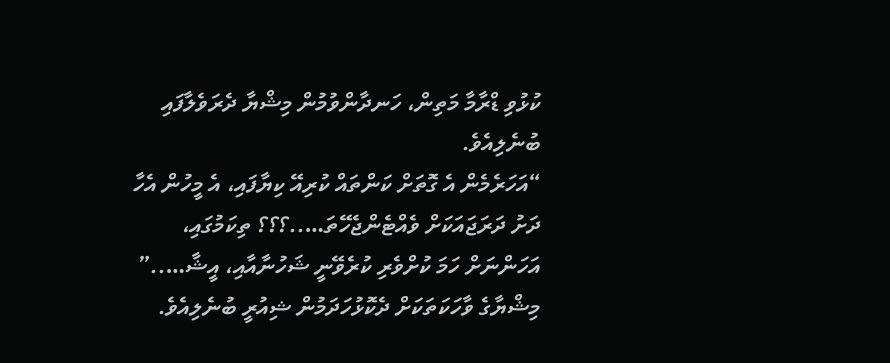ކުޅުވި ޑްރާމާ މަތިން، ހަނދާންވުމުން މިޝްޔާ ދެރަވެލާފައި ބުނެލިއެވެ.
“އަހަރެމެން އެ ގޮތަށް ކަންތައް ކުރިއޭ ކިޔާފައި، އެ މީހުން އެހާ ދަށު ދަރަޖައަކަށް ވެއްޓެންޖެހޭތަ…..؟؟؟ ތިކަމުގައި، އަހަންނަށް ހަމަ ކުށްވެރި ކުރެވޭނީ ޝަހުނާއާއި، އީޝާ…..” މިޝްޔާގެ ވާހަކަތަކަށް ދެކޮޅުހަދަމުން ޝިއުރީ ބުނެލިއެވެ.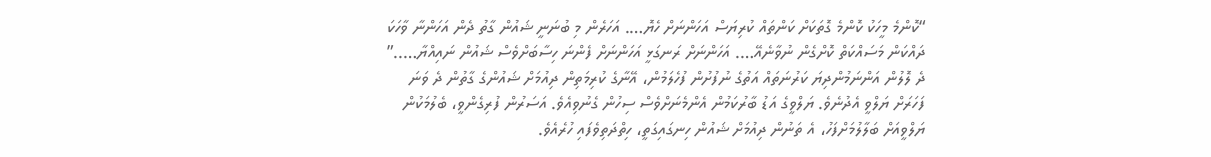“ކޮންމެ މީހަކު ކޮންމެ ގޮތަކަށް ކަންތައް ކުރިޔަސް އަހަންނަށް ހެޔޮ…. އަހަރެން މި ބުނަނީ ޝައުން ގާތު ދެން އަހަންނާ ވާހަކަ ދައްކަން މަސައްކަތް ކޮށްގެން ނުވާނެއޭ…. އަހަންނަށް ރަނގަޅީ އަހަންނަށް ފެންނަ ހިސާބަށްވެސް ޝައުން ނައިއްޔާ…..” ދެ ލޮލުން އަންނަމުންދިޔަ ކަރުނަތައް އަތުގެ ނުފުށުން ފުހެލަމުން، އޭނާގެ ކުރިމަތިން ދިއުމަށް ޝައުންގެ ގާތުން ދެ ވަނަ ފަހަރަށް ޔަލްވީ އެދުނެވެ. ޔަލްވީގެ އަޑު ބާރުކަމުން އެންމެނަށްވެސް ސިހުން ގެނުވިއެވެ. އަސަރުން ފުރިގެންވީ، ބެލުމަކުން ޔަލްވީއަށް ބަލާލުމަށްފަހު، އެ ތަނުން ދިއުމަށް ޝައުން ހިނގައިގަތީ، ހިތްދަތިވެފައި ހުރެއެވެ.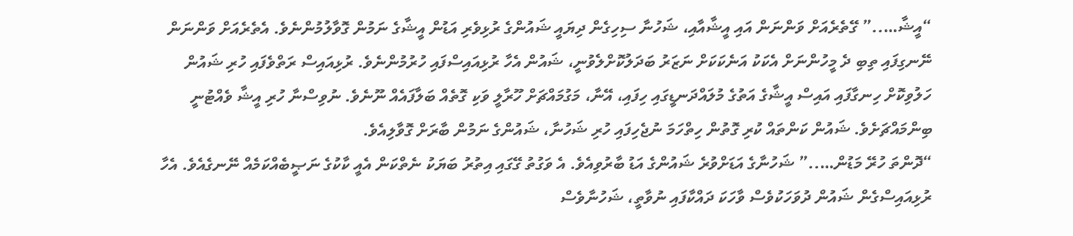“އީޝާ…..” ގޭތެރެއަށް ވަންނަން އައި އީޝާއާއި، ޝަހުނާ ސިހިގެން ދިޔައީ ޝައުންގެ ރުޅިވެރި އަޑުން އީޝާގެ ނަމުން ގޮވާލުމުންނެވެ. އެތެރެއަށް ވަންނަން ނޭނގިފައި ތިބި ދެ މީހުންނަށް އެކަކު އަނެކަކަށް ނަޒަރު ބަދަލުކޮށްލެވުނީ، ޝައުން އެހާ ރުޅިއައިސްފައި ހުރުމުންނެވެ. ރުޅިއައިސް ރަތްވެފައި ހުރި ޝައުން ހަލުވިކޮށް ހިނގާފައި އައިސް އީޝާގެ އަތުގެ މުލައްދަނޑީގައި ހިފައި، އޭނާ، މަގުމައްޗަށް ހޫރާލީ ވަކި ގޮތެއް ބަލާފައެއް ނޫނެވެ. ނުވިސްނާ ހުރި އީޝާ ވެއްޓުނީ ބިންމައްޗަށެވެ. ޝައުން ކަންތައް ކުރި ގޮތުން ހިތްހަމަ ނުޖެހިފައި ހުރި ޝަހުނާ، ޝައުންގެ ނަމުން ބާރަށް ގޮވާލިއެވެ.
“ދޮންތަ ހުރޭ މަޑުން…..” ޝަހުނާގެ އަޑަށްވުރެ ޝައުންގެ އަޑު ބާރުވިއެވެ. އެ ވަގުތު ގޭގައި އިތުރު ބަޔަކު ނެތްކަން އެއީ ކާކުގެ ނަޞީބެއްކަމެއް ނޭނގެއެވެ. އެހާ ރުޅިއައިސްގެން ޝައުން ދުވަހަކުވެސް ވާހަކަ ދައްކާފައި ނުވާތީ، ޝަހުނާވެސް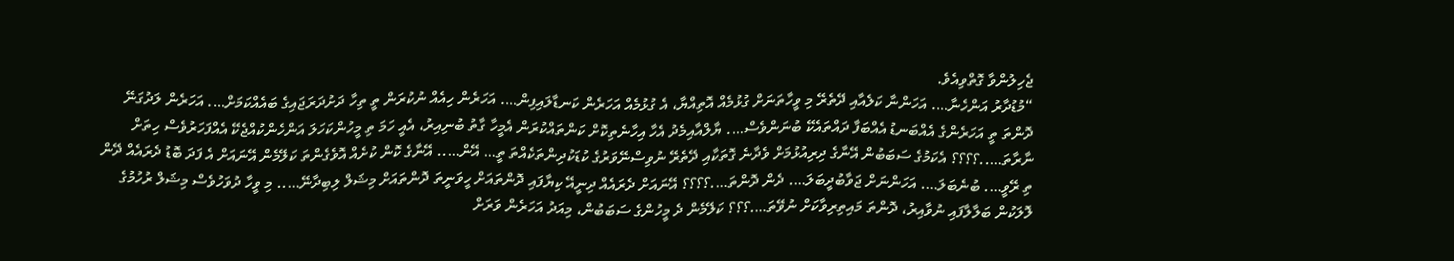ޖެހިލުންވާ ގޮތްވިއެވެ.
“މުޑުދާރު އަންހެނާ…. އަހަންނާ ކަލެއާއި ދޭތެރޭ މި ވީހާތަނަށް ގުޅުމެއް އޮތިއްޔާ، އެ ގުޅުމެއް އަހަރެން ކަނޑާލައިފިން…. އަހަރެން ހިއެއް ނުކުރަން ތީ ތިހާ ދަށުދަރަޖައިގެ ބައެއްކަމަށް…. އަހަރެން ލަދުގަނޭ ދޮންތަ ތީ އަހަރެންގެ އެއްބަނޑު އެއްބަފާ ދައްތައެކޭ ބުނަންވެސް…. ޔާލްއާއިމެދު އެހާ އިހާނެތިކޮށް ކަންތައްކުރަން އެމީހާ ގާތު ބުނިއިރު، އެއީ ހަމަ ތި މީހުންކަހަލަ އަންހެންކުއްޖެކޭ އެއްފަހަރުވެސް ހިތަށް ނާރާތަ…..؟؟؟؟ އެކަމުގެ ސަބަބުން އޭނާގެ ދިރިއުޅުމަށް ވެދާނެ ގޮތަކާއި ދޭތެރޭ ނުވިސްނޭވަރުގެ ކުޑަކުދިންތަކެއްތަ ތީ… އޭން….. އޭނާގެ ކޮން ކުށެއް އޮވެގެންތަ ކަލޭމެން އޭނައަށް އެ ފަދަ ބޮޑު ދެރައެއް ދޭން ތި ރޭވީ…. ބުނެބަލަ…. އަހަންނަށް ޖަވާބުދީބަލަ…. ދެން ދޮންތަ….؟؟؟؟ އޭނައަށް ދެރައެއް ދިނީއޭ ކިޔާފައި ދޮންތައަށް ހީވަނީތަ ދޮންތައަށް މިޝަލް ލިބިދާނޭ….. މި ވީހާ ދުވަހުވެސް މިޝަލް ރުހުމުގެ ލޮލަކުން ބަލާލާފައި ނުވާއިރު، ދޮންތަ މައިތިރިވާކަށް ނުވޭތަ….؟؟؟ ކަލޭމެން ދެ މީހުންގެ ސަބަބުން، މިއަދު އަހަރެން ވަރަށް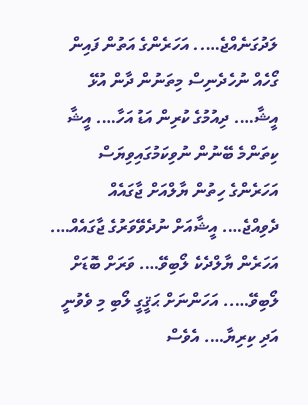ލަދުގަނެއްޖެ….. އަހަރެންގެ އަތުން ފައިން ގޯހެއް ނުހެދެނިސް މިތަނުން ދާން އުޅޭ އީޝާ…. ދިއުމުގެ ކުރިން އަޑު އަހާ…. އީޝާ ކިތަންމެ ބޭނުން ނުވިކަމުގައިވިޔަސް އަހަރެންގެ ހިތުން ޔާލްއަށް ޖާގައެއް ދެވިއްޖެ…. އީޝާއަށް ނުދެވޭވަރުގެ ޖާގައެއް…. އަހަރެން ޔާލްދެކެ ލޯބިވޭ…. ވަރަށް ބޮޑަށް ލޯބިވޭ….. އަހަންނަށް ޙަޤީގީ ލޯބި މި ވެވުނީ އަދި ކިރިޔާ…. އެވެސް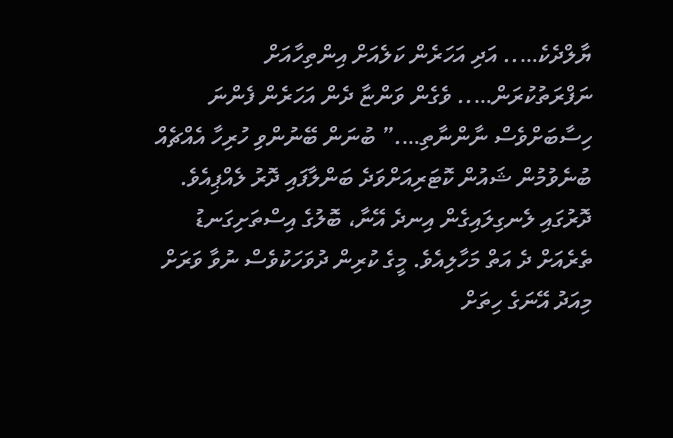ޔާލްދެކެ….. އަދި އަހަރެން ކަލެއަށް އިންތިހާއަށް ނަފްރަތުކުރަން….. ވެގެން ވަންޏާ ދެން އަހަރެން ފެންނަ ހިސާބަށްވެސް ނާންނާތި….” ބުނަން ބޭނުންވި ހުރިހާ އެއްޗެއް ބުނެވުމުން ޝައުން ކޮޓަރިއަށްވަދެ ބަންލާފައި ދޮރު ލެއްޕިއެވެ. ދޮރުގައި ލެނގިލައިގެން އިނދެ އޭނާ، ބޮލުގެ އިސްތަށިގަނޑު ތެރެއަށް ދެ އަތް މަހާލިއެވެ. މީގެ ކުރިން ދުވަހަކުވެސް ނުވާ ވަރަށް މިއަދު އޭނަގެ ހިތަށް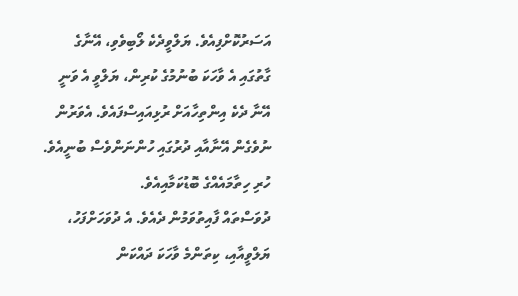އަސަރުކޮށްފިއެވެ. ޔަލްވީދެކެ ލޯބިވެވި، އޭނާގެ ގާތުގައި އެ ވާހަކަ ބުނުމުގެ ކުރިން، ޔަލްވީ އެ ވަނީ އޭނާ ދެކެ އިންތިހާއަށް ރުޅިއައިސްފައެވެ. އެވަރުން ނުވެގެން އޭނާއާއި ދުރުގައި ހުންނަންވެސް ބުނީއެވެ. ހުރި ހިތާމައެއްގެ ބޮޑުކަމާއިއެވެ.
ދުވަސްތައް ފާއިތުވަމުން ދެއެވެ. އެ ދުވަހަށްފަހު، ޔަލްވީއާއި، ކިތަންމެ ވާހަކަ ދައްކަން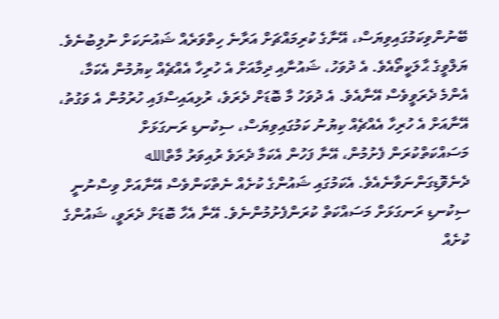ބޭނުންވިކަމުގައިވިޔަސް، އޭނާގެ ކުރިމައްޗަށް އަރާނެ ހިތްވަރެއް ޝައުނަކަށް ނުލިބުނެވެ. ޔަލްވީގެ ޙާލަކީތޯއެވެ. އެ ދުވަހު، ޝައުނާއި ދިމާއަށް އެ ހުރިހާ އެއްޗެއް ކިޔުމުން އެކަމާ، އެންމެ ދެރަވީވެސް އޭނާއެވެ. އެ ދުވަހު މާ ބޮޑަށް ދެރަވެ، ރުޅިއައިސްފައި ހުރުމުން އެ ވަގުތު، އޭނާއަށް އެ ހުރިހާ އެއްޗެއް ކިޔުނު ކަމުގައިވިޔަސް، ސިކުނޑި ރަނގަޅަށް މަސައްކަތްކުރަން ފެށުމުން، އޭނާ ފަހުން އެކަމާ ދެރަވެ ރުއިވަރު މާތްالله ދެނެވޮޑިގަންނަވާނެއެވެ. އެކަމުގައި ޝައުންގެ ކުށެއް ނެތްކަންވެސް އޭނާއަށް ވިސްނުނީ ސިކުނޑި ރަނގަޅަށް މަސައްކަތް ކުރަންފެށުމުންނެވެ. އޭނާ އެހާ ބޮޑަށް ދެރަވީ، ޝައުންގެ ކުށެއް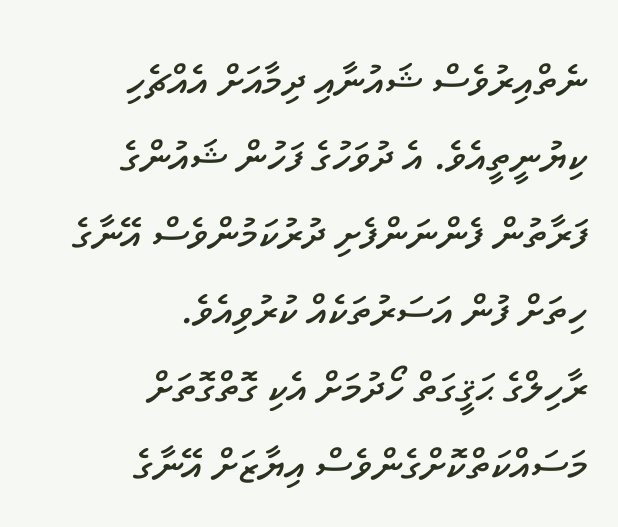ނެތްއިރުވެސް ޝައުނާއި ދިމާއަށް އެއްޗެހި ކިޔުނީތީއެވެ. އެ ދުވަހުގެ ފަހުން ޝައުންގެ ފަރާތުން ފެންނަންފެށި ދުރުކަމުންވެސް އޭނާގެ ހިތަށް ފުން އަސަރުތަކެއް ކުރުވިއެވެ.
ރާހިލްގެ ޙަޤީގަތް ހޯދުމަށް އެކި ގޮތްގޮތަށް މަސައްކަތްކޮށްގެންވެސް އިޔާޒަށް އޭނާގެ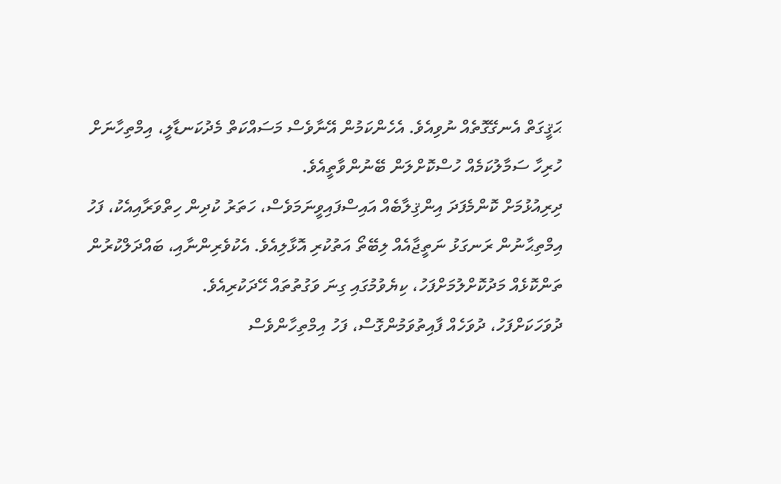ޙަޤީގަތް އެނގޭގޮތެއް ނުވިއެވެ. އެހެންކަމުން އޭނާވެސް މަސައްކަތް މެދުކަނޑާލީ، އިމްތިހާނަށް ހުރިހާ ސަމާލުކަމެއް ހުސްކޮށްލަން ބޭނުންވާތީއެވެ.
ދިރިއުޅުމަށް ކޮންމެފަދަ އިންޤިލާބެއް އައިސްފައިވީނަމަވެސް، ހަތަރު ކުދިން ހިތްވަރާއިއެކު، ފަހު އިމްތިޙާނުން ރަނގަޅު ނަތީޖާއެއް ލިބޭތޯ އަތުކުރި އޮޅާލިއެވެ. އެކުވެރިންނާއި، ބައްދަލްކުރުން ތަންކޮޅެއް މަދުކޮށްލުމަށްފަހު، ކިޔެވުމުގައި ގިނަ ވަގުތުތައް ހޭދަކުރިއެވެ.
ދުވަހަކަށްފަހު، ދުވަހެއް ފާއިތުވަމުންގޮސް، ފަހު އިމްތިހާންވެސް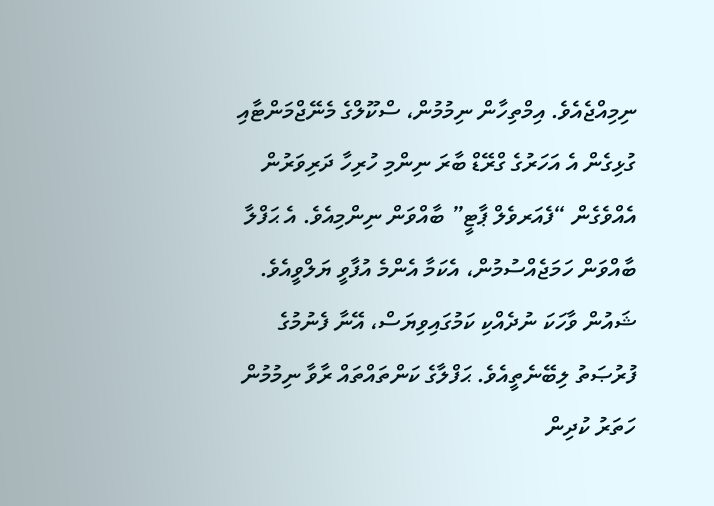ނިމިއްޖެއެވެ. އިމްތިހާން ނިމުމުން، ސްކޫލްގެ މެނޭޖްމަންޓާއި ގުޅިގެން އެ އަހަރުގެ ގްރޭޑް ބާރަ ނިންމި ހުރިހާ ދަރިވަރުން އެއްވެގެން “ފެއަރވެލް ޕާޓީ” ބާއްވަން ނިންމިއެވެ. އެ ޙަފްލާ ބާއްވަން ހަމަޖެއްސުމުން، އެކަމާ އެންމެ އުފާވީ ޔަލްވީއެވެ. ޝައުން ވާހަކަ ނުދެއްކި ކަމުގައިވިޔަސް، އޭނާ ފެނުމުގެ ފުރުޞަތު ލިބޭނެތީއެވެ. ޙަފްލާގެ ކަންތައްތައް ރާވާ ނިމުމުން ހަތަރު ކުދިން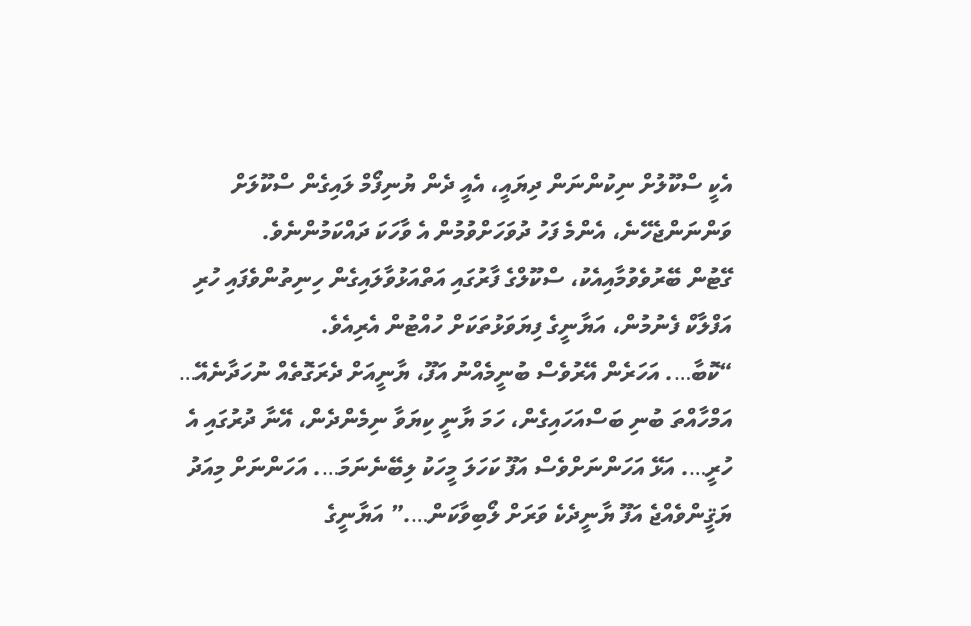އެކީ ސްކޫލުށް ނިކުންނަން ދިޔައީ، އެއީ ދެން ޔުނިފޯމް ލައިގެން ސްކޫލަށް ވަންނަންޖެހޭނެ، އެންމެ ފަހު ދުވަހަށްވުމުން އެ ވާހަކަ ދައްކަމުންނެވެ.
ގޭޓުން ބޭރުވެވުމާއިއެކު، ސްކޫލްގެ ފާރުގައި އަތްއަޅުވާލައިގެން ހިނިތުންވެފައި ހުރި އަފްލާކް ފެނުމުން، އަޔާނީގެ ފިޔަވަޅުތަކަށް ހުއްޓުން އެރިއެވެ.
“ކޮބާ…. އަހަރެން އޭރުވެސް ބުނީމެއްނު އަފޫ، ޔާނީއަށް ދެރަގޮތެއް ނުހަދާނެއޭ… އަމްހާއްތަ ބުނި ބަސްއަހައިގެން، ހަމަ ޔާނީ ކިޔަވާ ނިމެންދެން، އޭނާ ދުރުގައި އެ ހުރީ…. އަޅޭ އަހަންނަށްވެސް އަފޫ ކަހަލަ މީހަކު ލިބޭނެނަމަ…. އަހަންނަށް މިއަދު ޔަޤީންވެއްޖެ އަފޫ ޔާނީދެކެ ވަރަށް ލޯބިވާކަން….” އަޔާނީގެ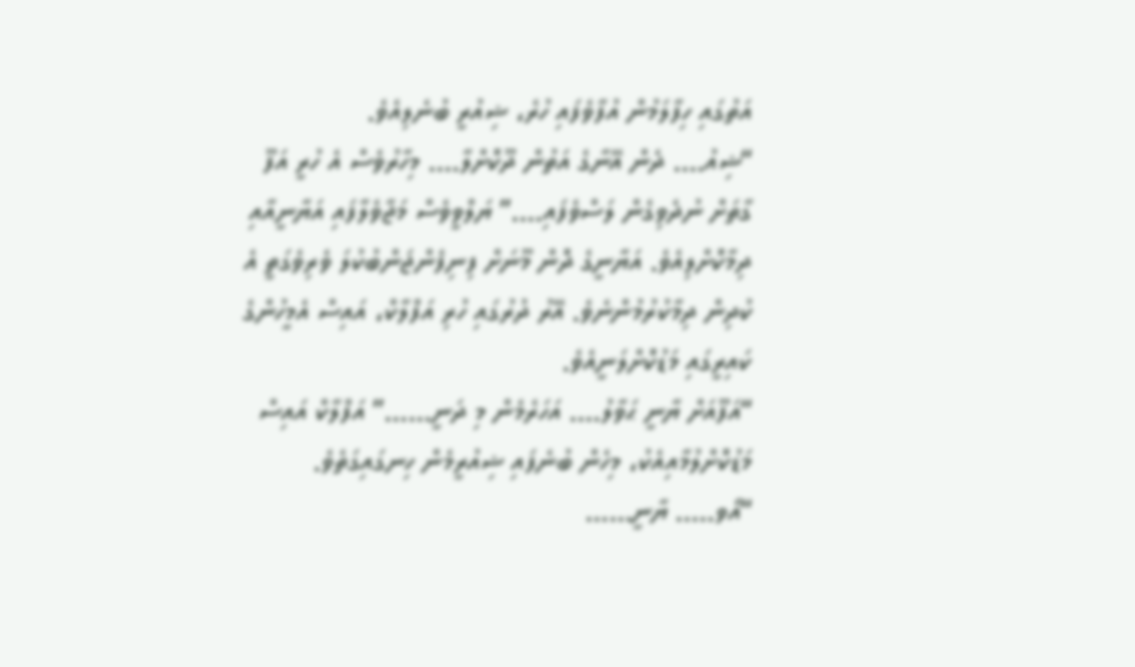އަތުގައި ހިފާލަމުން އުފާވެފައި ހުރެ، ޝިއުރީ ބުނެލިއެވެ.
“ޝިއު…. ދެން އޭނާގެ އަތުން ދޫކޮށްލާ…. މިހާރުވެސް އެ ހުރީ އަފޫ ގާތަށް ނުދެވިގެން ލަސްވެފައި….” ޔަލްވީވެސް މަޖާވެލާފައި އަޔާނީއާއި ދިމާކޮށްލިއެވެ. އަޔާނީގެ ދޮން މޫނަށް ފިނިފެންޖަންބުކުލަ ވެރިވެގަތީ އެ ކުދިން ދިމާކުރުމުންނެވެ. އޭރު ދުރުގައި ހުރި އަފްލާކް، އައިސް އެމީހުންގެ ކައިރީގައި މަޑުކޮށްލަނީއެވެ.
“އަފޫއަށް ޔާނީ ޙަވާލު…. އަހަރެމެން މި ދަނީ……” އަފްލާކް އައިސް މަޑުކޮށްލުމާއިއެކު، މިހެން ބުނެފައި ޝިއުރީމެން ހިނގައިގަތެވެ.
“އޯވ….. ޔާނީ……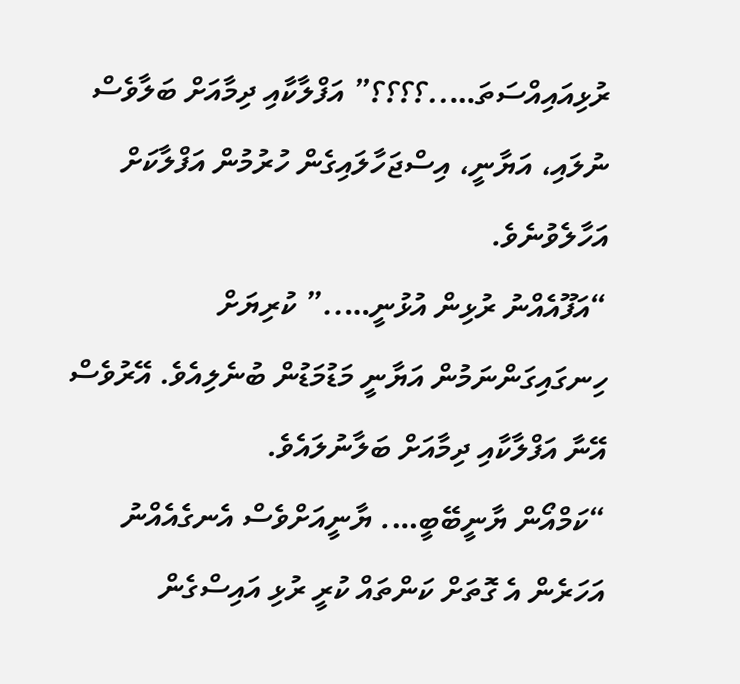ރުޅިއައިއްސަތަ…..؟؟؟؟” އަފްލާކާއި ދިމާއަށް ބަލާވެސް ނުލައި، އަޔާނީ، އިސްޖަހާލައިގެން ހުރުމުން އަފްލާކަށް އަހާލެވުނެވެ.
“އަފޫއެއްނު ރުޅިން އުޅުނީ…..” ކުރިޔަށް ހިނގައިގަންނަމުން އަޔާނީ މަޑުމަޑުން ބުނެލިއެވެ. އޭރުވެސް އޭނާ އަފްލާކާއި ދިމާއަށް ބަލާނުލައެވެ.
“ކަމްއޯން ޔާނީބޭބީ…. ޔާނީއަށްވެސް އެނގެއެއްނު އަހަރެން އެ ގޮތަށް ކަންތައް ކުރީ ރުޅި އައިސްގެން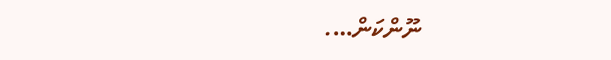ނޫންކަން….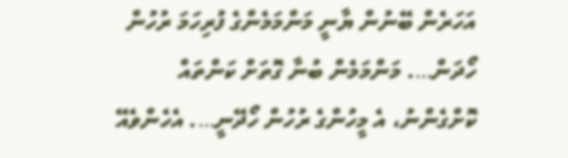އަހަރެން ބޭނުން ޔާނީ މަންމަމެންގެ ފުރިހަމަ ރުހުން ހޯދަން…. މަންމަމެން ބުނާ ގޮތަށް ކަންތައް ކޮށްގެންނު، އެ މީހުންގެ ރުހުން ހޯދޭނީ…. އެހެންވެއޭ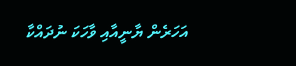އަހަރެން ޔާނީއާއި ވާހަކަ ނުދައްކާ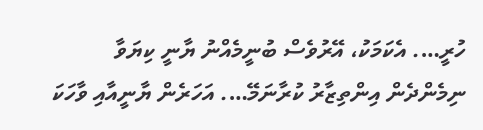ހުރީ…. އެކަމަކު، އޭރުވެސް ބުނީމެއްނު ޔާނީ ކިޔަވާ ނިމެންދެން އިންތިޒާރު ކުރާނަމޭ…. އަހަރެން ޔާނީއާއި ވާހަކަ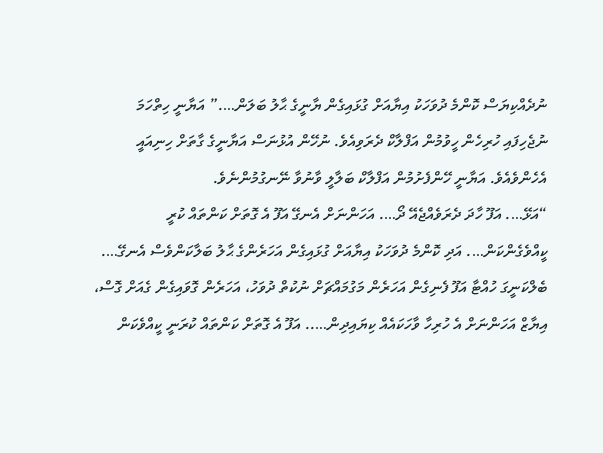ނުދެއްކިޔަސް ކޮންމެ ދުވަހަކު އިޔާއަށް ގުޅައިގެން ޔާނީގެ ޙާލު ބަލަން….” އަޔާނީ ހިތްހަމަ ނުޖެހިފައި ހުރިހެން ހީވުމުން އަފްލާކް ދެރަވިއެވެ. ނުހޭން އުޅުނަސް އަޔާނީގެ ގާތަށް ހިނިއައީ އެހެންވެއެވެ. އަޔާނީ ހޭންފެށުމުން އަފްލާކް ބަލާލީ ވާނުވާ ނޭނގުމުންނެވެ.
“އަޅޭ…. އަފޫ ހާދަ ދެރަވެއްޖެއޭ ދޯ…. އަހަންނަށް އެނގޭ އަފޫ އެ ގޮތަށް ކަންތައް ކުރީ ކީއްވެގެންކަން…. އަދި ކޮންމެ ދުވަހަކު އިޔާއަށް ގުޅައިގެން އަހަރެންގެ ޙާލު ބަލާކަންވެސް އެނގޭ…. ބެލްކަނީގަ ހުއްޓާ އަފޫ ފެނިގެން އަހަރެން މަގުމައްޗަށް ނުކުތް ދުވަހު، އަހަރެން ގޮވައިގެން ގެއަށް ގޮސް، އިޔާޒް އަހަންނަށް އެ ހުރިހާ ވާހަކައެއް ކިޔައިދިން….. އަފޫ އެ ގޮތަށް ކަންތައް ކުރަނީ ކީއްވެކަން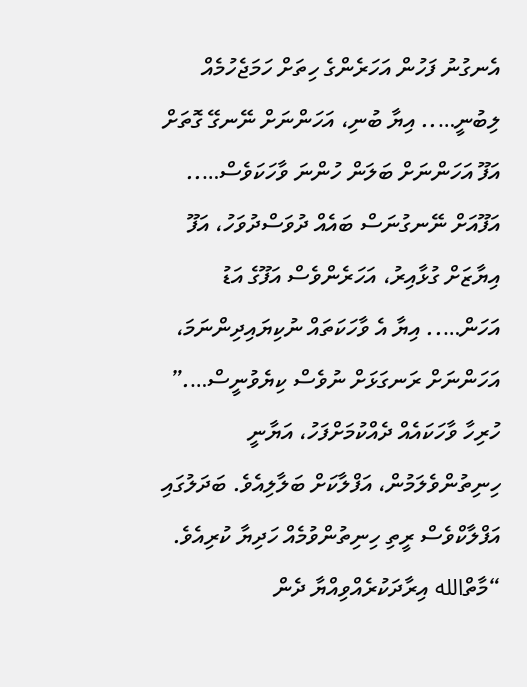އެނގުނު ފަހުން އަހަރެންގެ ހިތަށް ހަމަޖެހުމެއް ލިބުނީ….. އިޔާ ބުނި، އަހަންނަށް ނޭނގޭ ގޮތަށް އަފޫ އަހަންނަށް ބަލަން ހުންނަ ވާހަކަވެސް….. އަފޫއަށް ނޭނގުނަސް ބައެއް ދުވަސްދުވަހު، އަފޫ އިޔާޒަށް ގުޅާއިރު، އަހަރެންވެސް އަފޫގެ އަޑު އަހަން….. އިޔާ އެ ވާހަކަތައް ނުކިޔައިދިންނަމަ، އަހަންނަށް ރަނގަޅަށް ނުވެސް ކިޔެވުނީސް….” ހުރިހާ ވާހަކައެއް ދެއްކުމަށްފަހު، އަޔާނީ ހިނިތުންވެލަމުން، އަފްލާކަށް ބަލާލިއެވެ. ބަދަލުގައި އަފްލާކްވެސް ރީތި ހިނިތުންވުމެއް ހަދިޔާ ކުރިއެވެ.
“މާތްالله އިރާދަކުރެއްވިއްޔާ ދެން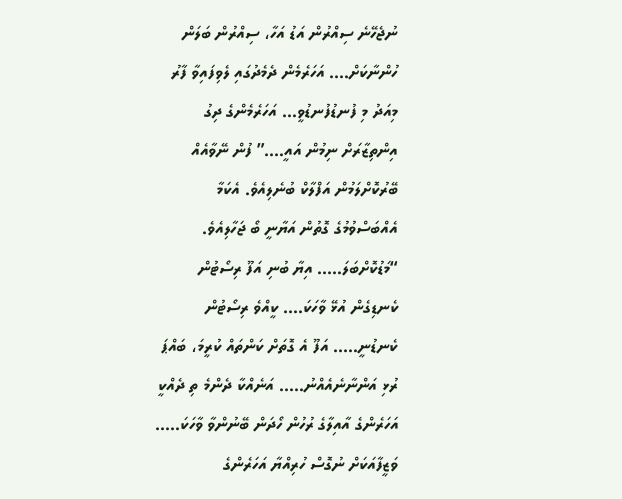ނުޖެހޭނެ ސިއްރުން އަޑު އަހާ، ސިއްރުން ބަލަން ހުންނާކަށް…. އަހަރެމެން ދެމެދުގައި ލެވިފައިވާ ފާރު މިއަދު މި ފުނޑުފުނޑުވީ… އަހަރެމެންގެ ދިގު އިންތިޒާރަށް ނިމުން އައީ….” ފުން ނޭވާއެއް ބޭރުކޮށްލަމުން އަފްލާކް ބުނެލިއެވެ. އެކަމާ އެއްބަސްވުމުގެ ގޮތުން އަޔާނީ ބޯ ޖަހާލިއެވެ.
“މަޑުކޮށްބަލަ….. އިޔާ ބުނި އަފޫ ރިސޯޓުން ކެނޑިގެން އުޅޭ ވާހަކަ…. ކީއްވެ ރިސޯޓުން ކެނޑުނީ….. އަފޫ އެ ގޮތަށް ކަންތައް ކުރީމަ، ބައްޕަ ރުޅި އަންނާނެއެއްނު….. އަނެއްކާ ދެންމެ ތި ދެއްކީ އަހަރެންގެ އާއިލާގެ ރުހުން ހޯދަން ބޭނުންވާ ވާހަކަ….. ވަޒީފާއަކަށް ނުގޮސް ހުރިއްޔާ އަހަރެންގެ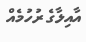އާއިލާގެ ރުހުމެއް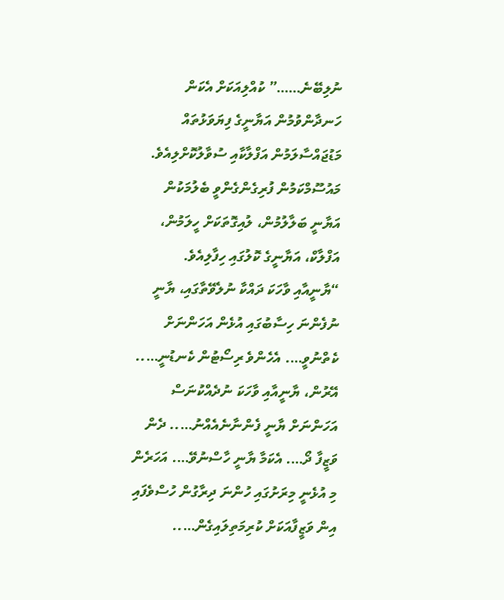ނުލިބޭނެ……” ކުއްލިއަކަށް އެކަން ހަނދާންވުމުން އަޔާނީގެ ފިޔަވަޅުތައް މަޑުޖައްސާލަމުން އަފްލާކާއި ސުވާލުކޮށްލިއެވެ. މައުސޫމްކަމުން ފުރިގެންގެންވީ ބެލުމަކުން އަޔާނީ ބަލާލުމުން، ލުއިގޮތަކަށް ހީލަމުން، އަފްލާކް، އަޔާނީގެ ކޮލުގައި ހިފާލިއެވެ.
“ޔާނީއާއި ވާހަކަ ދައްކާ ނުލެވޭތާގައި، ޔާނީ ނުފެންނަ ހިސާބުގައި އުޅެން އަހަންނަށް ކެތްނުވީ…. އެހެންވެ ރިސޯޓުން ކެނޑުނީ….. އޭރުން، ޔާނީއާއި ވާހަކަ ނުދެއްކުނަސް އަހަންނަށް ޔާނީ ފެންނާނެއެއްނު….. ދެން ވަޒީފާ ދޯ…. އެކަމާ ޔާނީ ހާސްނުވޭ…. އަހަރެން މި އުޅެނީ މިރަށުގައި ހުންނަ ދިރާގުން ހުސްވެފައި އިން ވަޒީފާއަކަށް ކުރިމަތިލައިގެން…..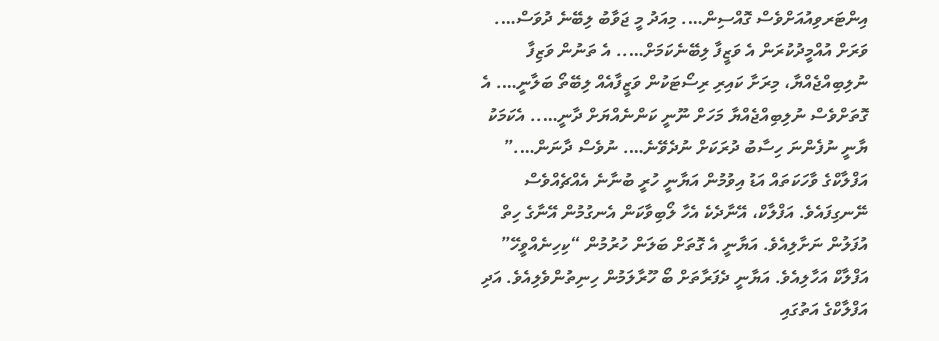އިންޓަރވިއުއަށްވެސް ގޮއްސިން…. މިއަދު މީ ޖަވާބު ލިބޭނެ ދުވަސް…. ވަރަށް އުއްމީދުކުރަން އެ ވަޒީފާ ލިބޭނެކަމަށް….. އެ ތަނުން ވަޒިފާ ނުލިބިއްޖެއްޔާ، މިރަށާ ކައިރި ރިސޯޓަކުން ވަޒީފާއެއް ލިބޭތޯ ބަލާނީ…. އެ ގޮތަށްވެސް ނުލިބިއްޖެއްޔާ މަހަށް ނޫނީ ކަންނެއްޔަށް ދާނީ….. އެކަމަކު ޔާނީ ނުފެންނަ ހިސާބު ދުރަކަށް ނުދެވޭނެ…. ނުވެސް ދާނަން….” އަފްލާކްގެ ވާހަކަތައް އަޑު އިވުމުން އަޔާނީ ހުރީ ބުނާނެ އެއްޗެއްވެސް ނޭނގިފައެވެ. އަފްލާކް، އޭނާދެކެ އެހާ ލޯބިވާކަން އެނގުމުން އޭނާގެ ހިތް އުފަލުން ނަށާލިއެވެ. އަޔާނީ އެ ގޮތަށް ބަލަން ހުރުމުން “ކިހިނެއްވީހޭ” އަފްލާކް އަހާލިއެވެ. އަޔާނީ ދެފަރާތަށް ބޯ ހޫރާލަމުން ހިނިތުންވެލިއެވެ. އަދި އަފްލާކްގެ އަތުގައި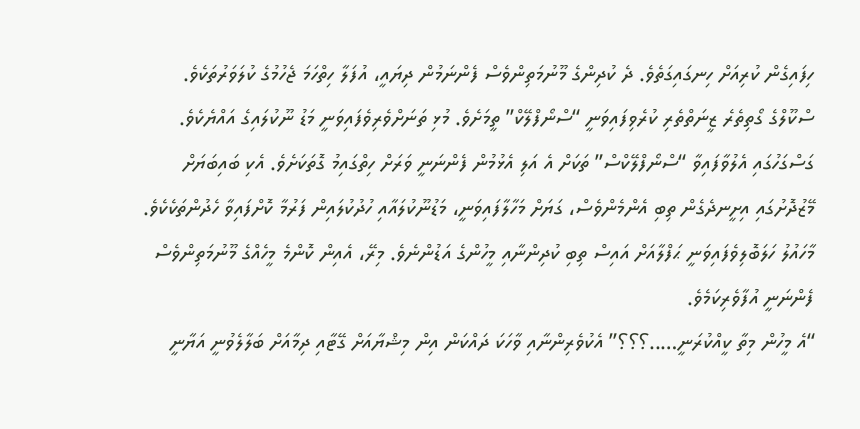ހިފައިގެން ކުރިއަށް ހިނގައިގަތެވެ. ދެ ކުދިންގެ މޫނުމަތިންވެސް ފެންނަމުން ދިޔައީ، އުފަލާ ހިތްހަމަ ޖެހުމުގެ ކުލަވަރުތަކެވެ.
ސްކޫލްގެ ގޯތިތެރެ ޒީނަތްތެރި ކުރެވިފައިވަނީ “ސްނޯފްލޭކް” ތީމަށެވެ. މުޅި ތަނަށްވެރިވެފައިވަނީ މަޑު ނޫކުލައިގެ އައްޔެކެވެ. ގަސްގަހުގައި އެލުވާފައިވާ “ސްނޯފްލޭކްސް” ތަކަށް އެ އަލި އެޅުމުން ފެންނަނީ ވަރަށް ހިތްގައިމު ގޮތަކަށެވެ. އެކި ބައިބަޔަށް މޭޒުދޮށުގައި އިށީނދެގެން ތިބި އެންމެންވެސް، ގަޔަށް މަހާލާފައިވަނީ، މަޑުނޫކުލައާއި ހުދުކުލައިން ފަރުމާ ކޮށްފައިވާ ހެދުންތަކެކެވެ. މާހައުލު ހަލަބޮލިވެފައިވަނީ ޙަފްލާއަށް އައިސް ތިބި ކުދިންނާއި މީހުންގެ އަޑުންނެވެ. މިރޭ، އެއިން ކޮންމެ މީހެއްގެ މޫނުމަތިންވެސް ފެންނަނީ އުފާވެރިކަމެވެ.
“އެ މީހުން މިތާ ކީއްކުރަނީ…..؟؟؟” އެކުވެރިންނާއި ވާހަކަ ދައްކަން އިން މިޝްޔާއަށް ގޭޓާއި ދިމާއަށް ބަލާލެވުނީ އަޔާނީ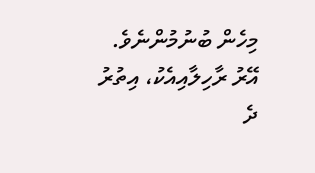މިހެން ބުނުމުންނެވެ. އޭރު ރާހިލާއިއެކު، އިތުރު ދެ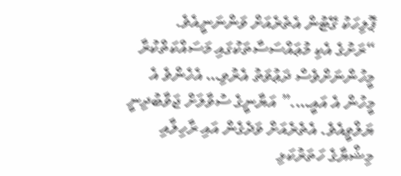ޕޮލިހަކު ގޭޓުން އެތެރެއަށް ވަންނަނީއެވެ.
“ރަށުގެ އެކި މުޢައްސަސާތަކުގައި މަސައްކަތްކުރާ މީހުންނަށްވެސް ދަޢުވަތު އެރުވި… އެހެންވެ އެ މީހުން އެ އައީ….” އަޔާނީގެ ސުވާލަށް ޖަވާބުދިނީ ޔަލްވީއެވެ. އެތެރެއަށް ވަދެގެން އައި ރާހިލާއި މިޝްޔާގެ ހަތަރުކަޅި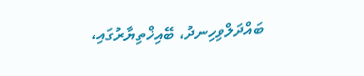ބައްދަލްވިހިނދު، ބޭއިޚްތިޔާރުގައި،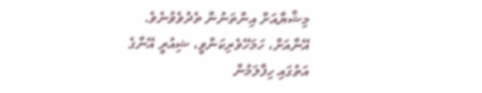މިޝްޔާއަށް އިންތަނުން ތެދުވެވުނެވެ. އޭނާއަށް، ހަމަހޭވެރިކަންވީ، ޝިއުރީ އޭނާގެ އަތުގައި ހިފާލަމުން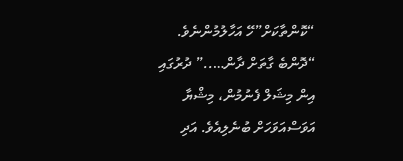“ކޮންތާކަށް”ހޭ އަހާލުމުންނެވެ.
“ދޮންބެ ގާތަށް ދާން…..” ދުރުގައި އިން މިޝަލް ފެނުމުން، މިޝްޔާ އަވަސްއަވަހަށް ބުނެލިއެވެ. އަދި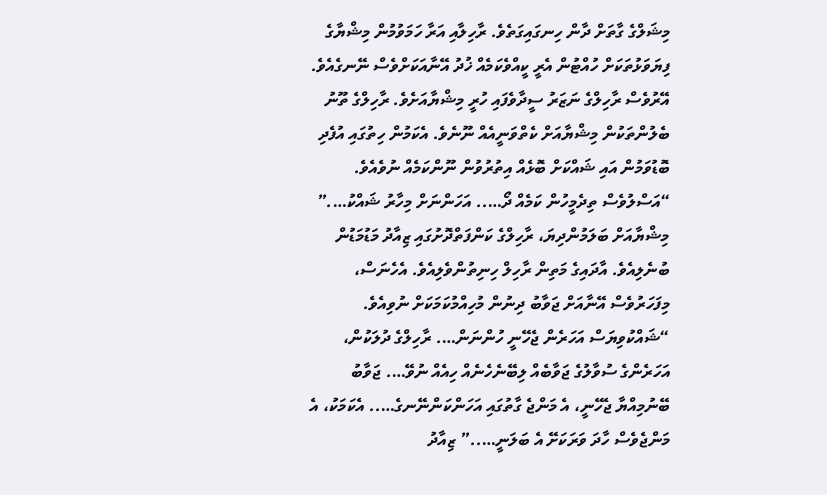މިޝަލްގެ ގާތަށް ދާން ހިނގައިގަތެވެ. ރާހިލާއި އަރާ ހަމަވުމުން މިޝްޔާގެ ފިޔަވަޅުތަކަށް ހުއްޓުން އެރީ ކީއްވެކަމެއް ޚުދު އޭނާއަކަށްވެސް ނޭނގެއެވެ. އޭރުވެސް ރާހިލްގެ ނަޒަރު ސީދާވެފައި ހުރީ މިޝްޔާއަށެވެ. ރާހިލްގެ ތޫނު ބެލުންތަކުން މިޝްޔާއަށް ކެތްވަނީއެއް ނޫނެވެ. އެކަމުން ހިތުގައި އުފެދި ބޮޑުވަމުން އައި ޝައްކަށް ބޮޅެއް އިތުރުވުން ނޫންކަމެއް ނުވެއެވެ.
“އަސްލުވެސް ތިދެމީހުން ކަމެއް ދޯ….. އަހަންނަށް މިހާރު ޝައްކު….” މިޝްޔާއަށް ބަލަމުންދިޔަ، ރާހިލްގެ ކަންފަތްދޮށުގައި ޒިއާދު މަޑުމަޑުން ބުނެލިއެވެ. އާދައިގެ މަތިން ރާހިލް ހިނިތުންވެލިއެވެ. އެހެނަސް، މިފަހަރުވެސް އޭނާއަށް ޖަވާބު ދިނުން މުހިއްމުކަމަކަށް ނުވިއެވެ.
“ޝައްކުވިޔަސް އަހަރެން ޖެހޭނީ ހުންނަން…. ރާހިލްގެ ދުލަކުން، އަހަރެންގެ ސުވާލުގެ ޖަވާބެއް ލިބޭނެހެނެއް ހިއެއް ނުވޭ…. ޖަވާބު ބޭނުމިއްޔާ ޖެހޭނީ، އެ މަންޖެ ގާތުގައި އަހަންކަންނޭނގެ….. އެކަމަކު، އެ މަންޖެވެސް ހާދަ ވަރަކަށޭ އެ ބަލަނީ…..” ޒިއާދު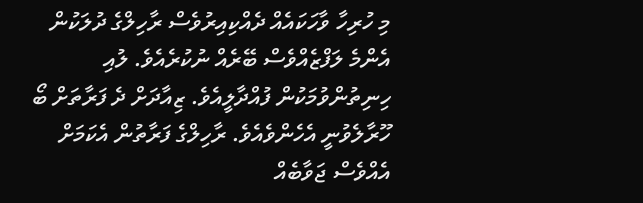މި ހުރިހާ ވާހަކައެއް ދެއްކިއިރުވެސް ރާހިލްގެ ދުލަކުން އެންމެ ލަފްޒެއްވެސް ބޭރެއް ނުކުރެއެވެ. ލުއި ހިނިތުންވުމަކުން ފުއްދާލީއެވެ. ޒިއާދަށް ދެ ފަރާތަށް ބޯ ހޫރާލެވުނީ އެހެންވެއެވެ. ރާހިލްގެ ފަރާތުން އެކަމަށް އެއްވެސް ޖަވާބެއް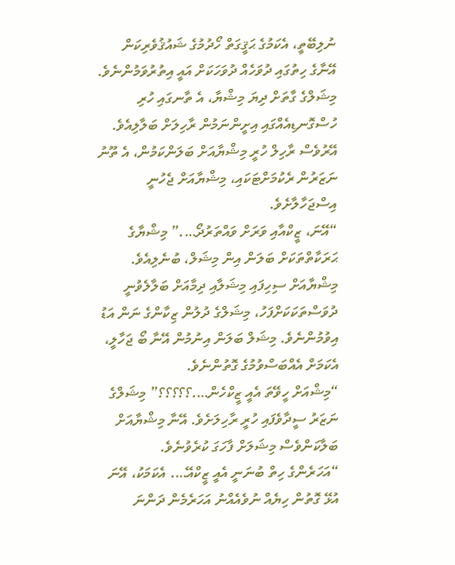ނުލިބޭތީ، އެކަމުގެ ޙަޤީގަތް ހޯދުމުގެ ޝައުޤުވެރިކަން އޭނާގެ ހިތުގައި ދުވަހެއް ދުވަހަކަށް އައީ އިތުރުވަމުންނެވެ.
މިޝަލްގެ ގާތަށް ދިޔަ މިޝްޔާ، އެ ތާނގައި ހުރި ހުސްގޮނޑިއެއްގައި އިށީންނަމުން ރާހިލަށް ބަލާލިއެވެ. އޭރުވެސް ރާހިލް ހުރީ މިޝްޔާއަށް ބަލަންކަމުން، އެ ތޫނު ނަޒަރުން ރެކުމަށްޓަކައި، މިޝްޔާއަށް ޖެހުނީ އިސްޖަހާލާށެވެ.
“އޭނަ، ޒީކްއާއި ވަރަށް ވައްތަރުދޯ….” މިޝްޔާގެ ޙަރަކާތްތަކަށް ބަލަން އިން މިޝަލް، ބުނެލިއެވެ. މިޝްޔާއަށް ސިހިފައި މިޝަލާއި ދިމާއަށް ބަލާލެވުނީ ދުވަސްތަކަކަށްފަހު، މިޝަލްގެ ދުލުން ޒިކާންގެ ނަން އަޑު އިވުމުންނެވެ. މިޝަލް ބަލަން އިނުމުން އޭނާ ބޯ ޖަހާލީ، އެކަމަށް އެއްބަސްވުމުގެ ގޮތުންނެވެ.
“މިޝްއަށް ހީވޭތަ އެއީ ޒީކްހެން….؟؟؟؟؟” މިޝަލްގެ ނަޒަރު ސީދާވެފައި ހުރީ ރާހިލަށެވެ. އޭނާ މިޝްޔާއަށް ބަލާކަންވެސް މިޝަލަށް ފާހަގަ ކުރެވުނެވެ.
“އަހަރެންގެ ހިތް ބުނަނީ އެއީ ޒީކްއޭ…. އެކަމަކު، އޭނަ އުޅޭ ގޮތުން ހިޔެއް ނުވެއެއްނު އަހަރެމެން ދަންނަ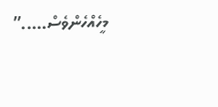މީހެއްހެންވެސް…..”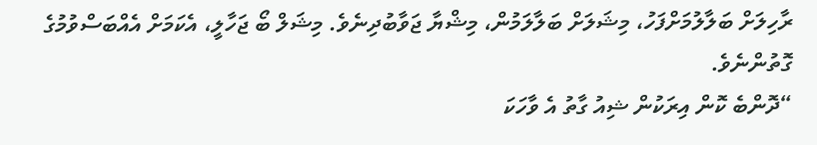ރާހިލަށް ބަލާލުމަށްފަހު، މިޝަލަށް ބަލާލަމުން، މިޝްޔާ ޖަވާބުދިނެވެ. މިޝަލް ބޯ ޖަހާލީ، އެކަމަށް އެއްބަސްވުމުގެ ގޮތުންނެވެ.
“ދޮންބެ ކޮން އިރަކުން ޝިއު ގާތު އެ ވާހަކަ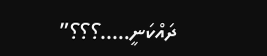ދައްކަނީ…..؟؟؟”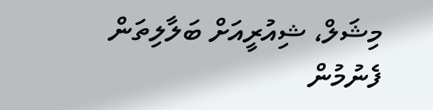މިޝަލް، ޝިއުރީއަށް ބަލާލިތަން ފެނުމުން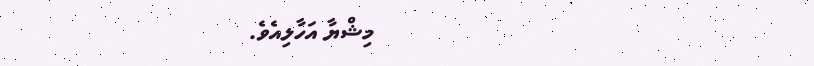މިޝްޔާ އަހާލިއެވެ.